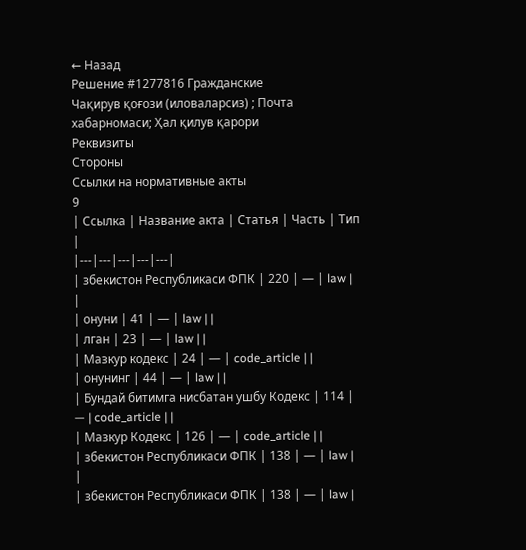← Назад
Решение #1277816 Гражданские
Чақирув қоғози (иловаларсиз) ; Почта хабарномаси; Ҳал қилув қарори
Реквизиты
Стороны
Ссылки на нормативные акты
9
| Ссылка | Название акта | Статья | Часть | Тип |
|---|---|---|---|---|
| збекистон Республикаси ФПК | 220 | — | law | |
| онуни | 41 | — | law | |
| лган | 23 | — | law | |
| Мазкур кодекс | 24 | — | code_article | |
| онунинг | 44 | — | law | |
| Бундай битимга нисбатан ушбу Кодекс | 114 | — | code_article | |
| Мазкур Кодекс | 126 | — | code_article | |
| збекистон Республикаси ФПК | 138 | — | law | |
| збекистон Республикаси ФПК | 138 | — | law |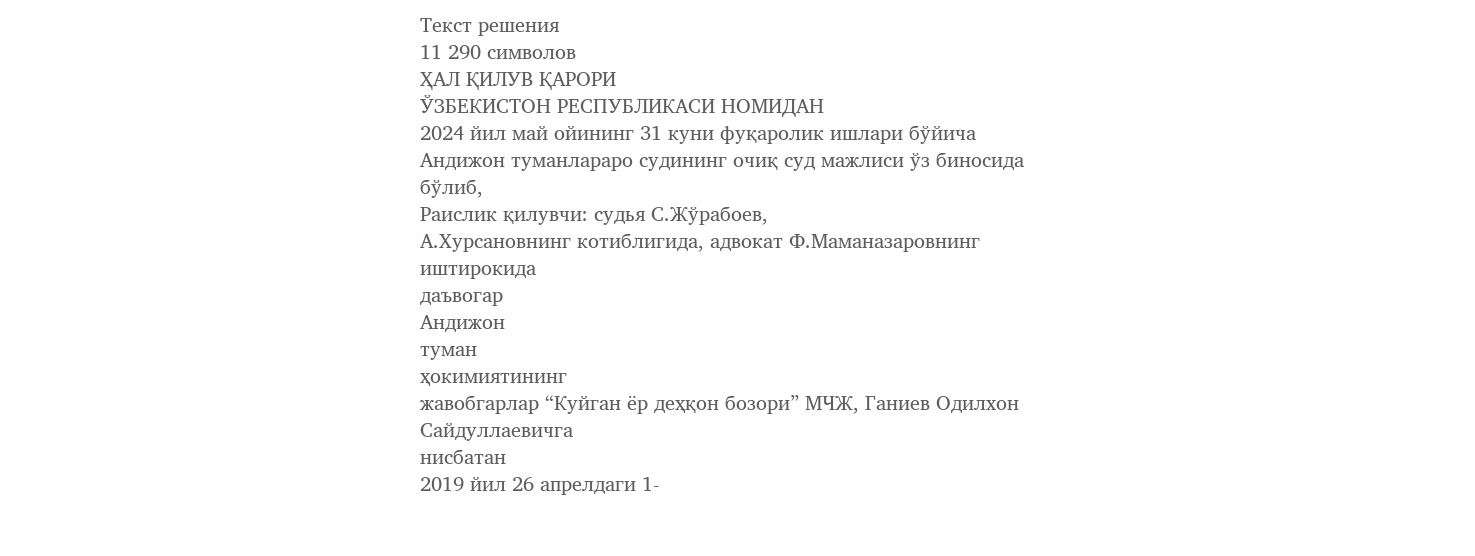Текст решения
11 290 символов
ҲАЛ ҚИЛУВ ҚАРОРИ
ЎЗБЕКИСТОН РЕСПУБЛИКАСИ НОМИДАН
2024 йил май ойининг 31 куни фуқаролик ишлари бўйича
Андижон туманлараро судининг очиқ суд мажлиси ўз биносида
бўлиб,
Раислик қилувчи: судья С.Жўрабоев,
А.Хурсановнинг котиблигида, адвокат Ф.Маманазаровнинг
иштирокида
даъвогар
Андижон
туман
ҳокимиятининг
жавобгарлар “Куйган ёр деҳқон бозори” МЧЖ, Ганиев Одилхон
Сайдуллаевичга
нисбатан
2019 йил 26 апрелдаги 1-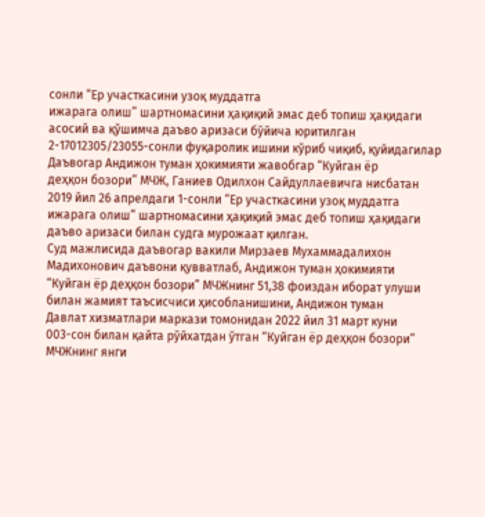сонли “Ер участкасини узоқ муддатга
ижарага олиш” шартномасини ҳақиқий эмас деб топиш ҳақидаги
асосий ва қўшимча даъво аризаси бўйича юритилган 2-17012305/23055-сонли фуқаролик ишини кўриб чиқиб, қуйидагилар
Даъвогар Андижон туман ҳокимияти жавобгар “Куйган ёр
деҳқон бозори” МЧЖ, Ганиев Одилхон Сайдуллаевичга нисбатан
2019 йил 26 апрелдаги 1-сонли “Ер участкасини узоқ муддатга
ижарага олиш” шартномасини ҳақиқий эмас деб топиш ҳақидаги
даъво аризаси билан судга мурожаат қилган.
Суд мажлисида даъвогар вакили Мирзаев Мухаммадалихон
Мадихонович даъвони қувватлаб, Андижон туман ҳокимияти
“Куйган ёр деҳқон бозори” МЧЖнинг 51,38 фоиздан иборат улуши
билан жамият таъсисчиси ҳисобланишини, Андижон туман
Давлат хизматлари маркази томонидан 2022 йил 31 март куни
003-сон билан қайта рўйхатдан ўтган “Куйган ёр деҳқон бозори”
МЧЖнинг янги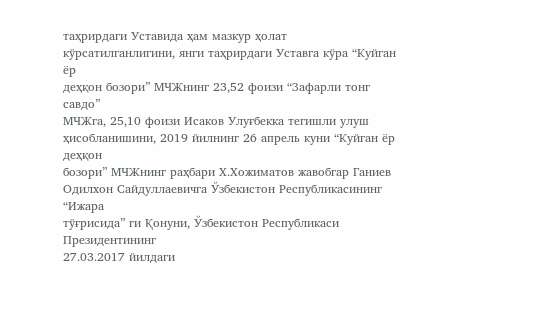таҳрирдаги Уставида ҳам мазкур ҳолат
кўрсатилганлигини, янги таҳрирдаги Уставга кўра “Куйган ёр
деҳқон бозори” МЧЖнинг 23,52 фоизи “Зафарли тонг савдо”
МЧЖга, 25,10 фоизи Исаков Улуғбекка тегишли улуш
ҳисобланишини, 2019 йилнинг 26 апрель куни “Куйган ёр деҳқон
бозори” МЧЖнинг раҳбари Х.Хожиматов жавобгар Ганиев
Одилхон Сайдуллаевичга Ўзбекистон Республикасининг “Ижара
тўғрисида” ги Қонуни, Ўзбекистон Республикаси Президентининг
27.03.2017 йилдаги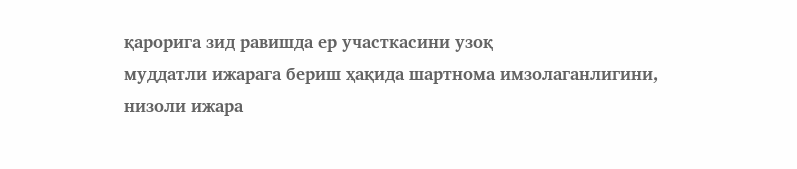қарорига зид равишда ер участкасини узоқ
муддатли ижарага бериш ҳақида шартнома имзолаганлигини,
низоли ижара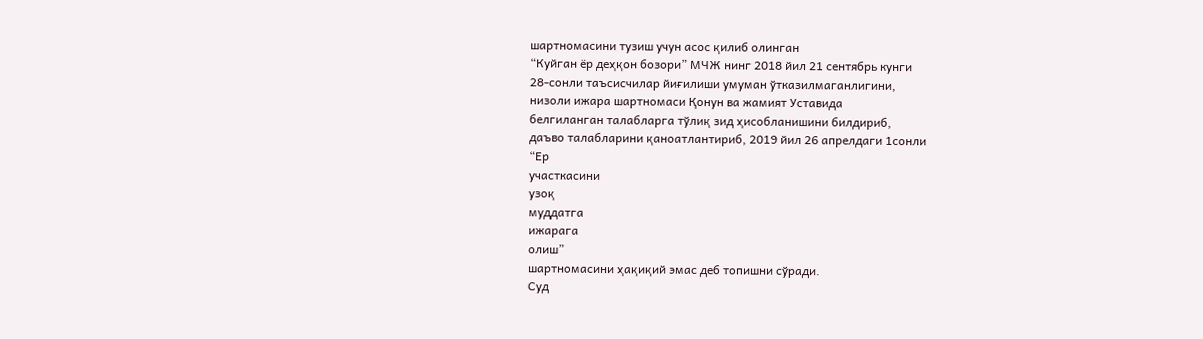шартномасини тузиш учун асос қилиб олинган
“Куйган ёр деҳқон бозори” МЧЖ нинг 2018 йил 21 сентябрь кунги
28-сонли таъсисчилар йиғилиши умуман ўтказилмаганлигини,
низоли ижара шартномаси Қонун ва жамият Уставида
белгиланган талабларга тўлиқ зид ҳисобланишини билдириб,
даъво талабларини қаноатлантириб, 2019 йил 26 апрелдаги 1сонли
“Ер
участкасини
узоқ
муддатга
ижарага
олиш”
шартномасини ҳақиқий эмас деб топишни сўради.
Суд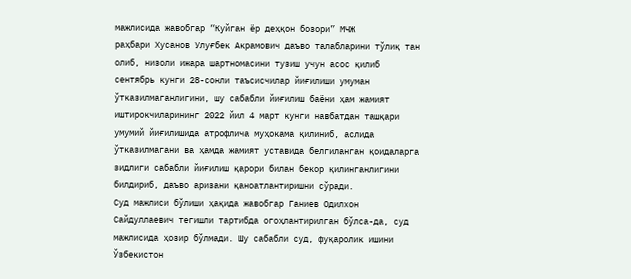мажлисида жавобгар “Куйган ёр деҳқон бозори” МЧЖ
раҳбари Хусанов Улуғбек Акрамович даъво талабларини тўлиқ тан
олиб, низоли ижара шартномасини тузиш учун асос қилиб
сентябрь кунги 28-сонли таъсисчилар йиғилиши умуман
ўтказилмаганлигини, шу сабабли йиғилиш баёни ҳам жамият
иштирокчиларининг 2022 йил 4 март кунги навбатдан ташқари
умумий йиғилишида атрофлича муҳокама қилиниб, аслида
ўтказилмагани ва ҳамда жамият уставида белгиланган қоидаларга
зидлиги сабабли йиғилиш қарори билан бекор қилинганлигини
билдириб, даъво аризани қаноатлантиришни сўради.
Суд мажлиси бўлиши ҳақида жавобгар Ганиев Одилхон
Сайдуллаевич тегишли тартибда огоҳлантирилган бўлса-да, суд
мажлисида ҳозир бўлмади. Шу сабабли суд, фуқаролик ишини
Ўзбекистон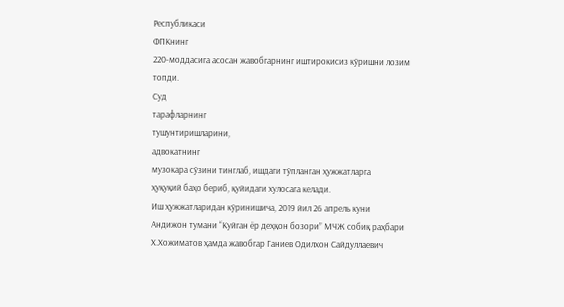Республикаси
ФПКнинг
220-моддасига асосан жавобгарнинг иштирокисиз кўришни лозим
топди.
Суд
тарафларнинг
тушунтиришларини,
адвокатнинг
музокара сўзини тинглаб, ишдаги тўпланган ҳужжатларга
ҳуқуқий баҳо бериб, қуйидаги хулосага келади.
Иш ҳужжатларидан кўринишича, 2019 йил 26 апрель куни
Андижон тумани “Куйган ёр деҳқон бозори” МЧЖ собиқ раҳбари
Х.Хожиматов ҳамда жавобгар Ганиев Одилхон Сайдуллаевич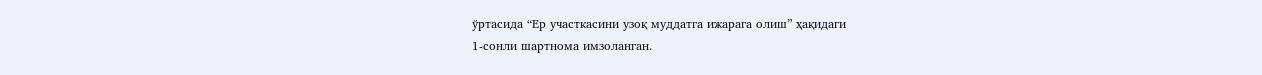ўртасида “Ер участкасини узоқ муддатга ижарага олиш” ҳақидаги
1-сонли шартнома имзоланган.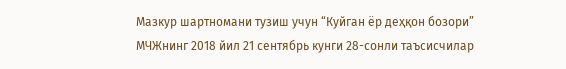Мазкур шартномани тузиш учун “Куйган ёр деҳқон бозори”
МЧЖнинг 2018 йил 21 сентябрь кунги 28-сонли таъсисчилар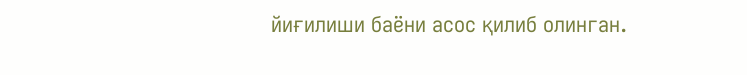йиғилиши баёни асос қилиб олинган.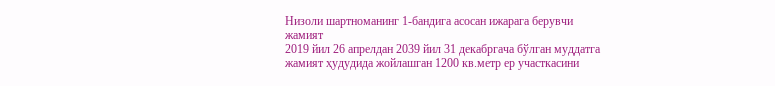Низоли шартноманинг 1-бандига асосан ижарага берувчи
жамият
2019 йил 26 апрелдан 2039 йил 31 декабргача бўлган муддатга
жамият ҳудудида жойлашган 1200 кв.метр ер участкасини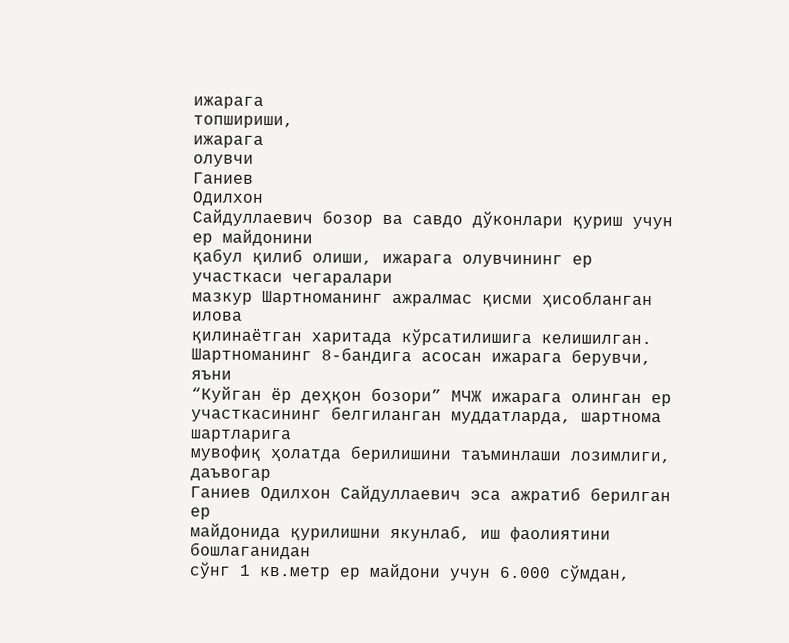ижарага
топшириши,
ижарага
олувчи
Ганиев
Одилхон
Сайдуллаевич бозор ва савдо дўконлари қуриш учун ер майдонини
қабул қилиб олиши, ижарага олувчининг ер участкаси чегаралари
мазкур Шартноманинг ажралмас қисми ҳисобланган илова
қилинаётган харитада кўрсатилишига келишилган.
Шартноманинг 8-бандига асосан ижарага берувчи, яъни
“Куйган ёр деҳқон бозори” МЧЖ ижарага олинган ер
участкасининг белгиланган муддатларда, шартнома шартларига
мувофиқ ҳолатда берилишини таъминлаши лозимлиги, даъвогар
Ганиев Одилхон Сайдуллаевич эса ажратиб берилган ер
майдонида қурилишни якунлаб, иш фаолиятини бошлаганидан
сўнг 1 кв.метр ер майдони учун 6.000 сўмдан,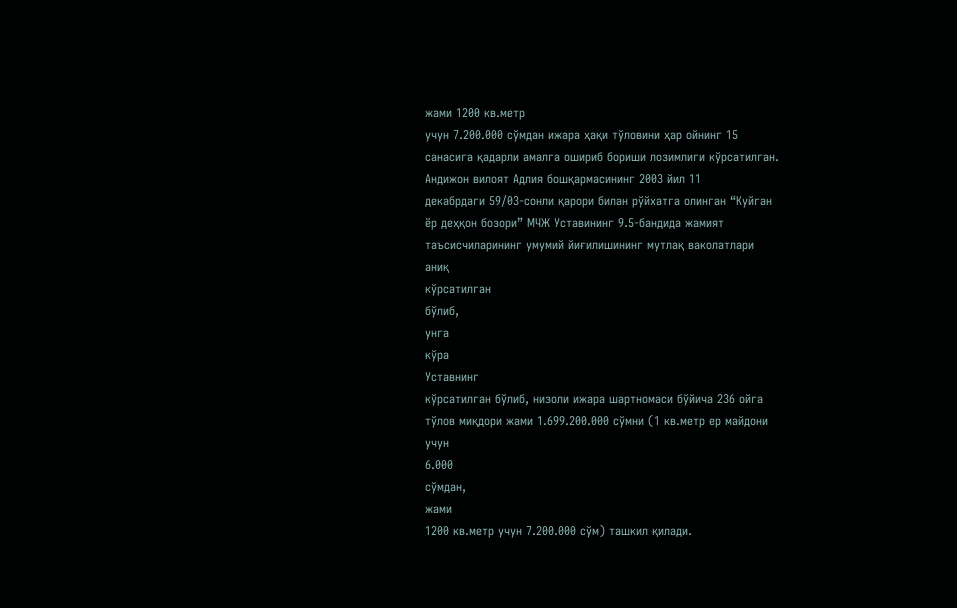жами 1200 кв.метр
учун 7.200.000 сўмдан ижара ҳақи тўловини ҳар ойнинг 15
санасига қадарли амалга ошириб бориши лозимлиги кўрсатилган.
Андижон вилоят Адлия бошқармасининг 2003 йил 11
декабрдаги 59/03-сонли қарори билан рўйхатга олинган “Куйган
ёр деҳқон бозори” МЧЖ Уставининг 9.5-бандида жамият
таъсисчиларининг умумий йиғилишининг мутлақ ваколатлари
аниқ
кўрсатилган
бўлиб,
унга
кўра
Уставнинг
кўрсатилган бўлиб, низоли ижара шартномаси бўйича 236 ойга
тўлов миқдори жами 1.699.200.000 сўмни (1 кв.метр ер майдони
учун
6.000
сўмдан,
жами
1200 кв.метр учун 7.200.000 сўм) ташкил қилади.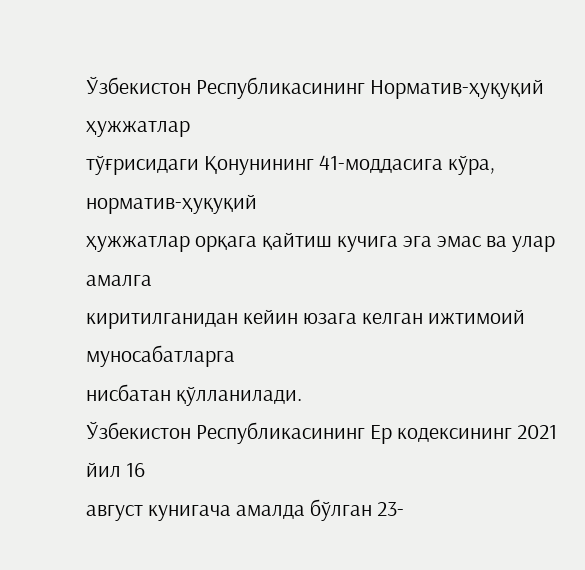Ўзбекистон Республикасининг Норматив-ҳуқуқий ҳужжатлар
тўғрисидаги Қонунининг 41-моддасига кўра, норматив-ҳуқуқий
ҳужжатлар орқага қайтиш кучига эга эмас ва улар амалга
киритилганидан кейин юзага келган ижтимоий муносабатларга
нисбатан қўлланилади.
Ўзбекистон Республикасининг Ер кодексининг 2021 йил 16
август кунигача амалда бўлган 23-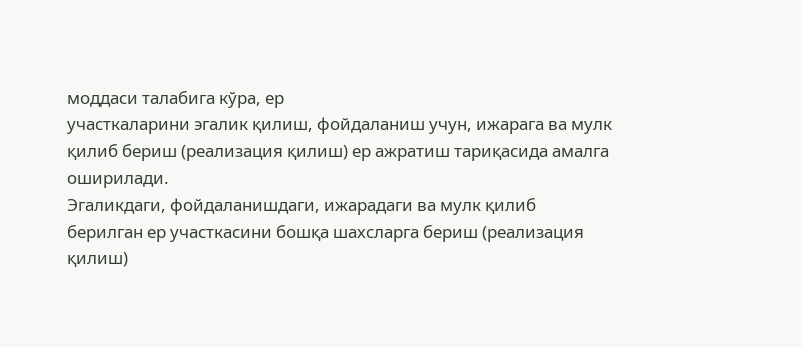моддаси талабига кўра, ер
участкаларини эгалик қилиш, фойдаланиш учун, ижарага ва мулк
қилиб бериш (реализация қилиш) ер ажратиш тариқасида амалга
оширилади.
Эгаликдаги, фойдаланишдаги, ижарадаги ва мулк қилиб
берилган ер участкасини бошқа шахсларга бериш (реализация
қилиш)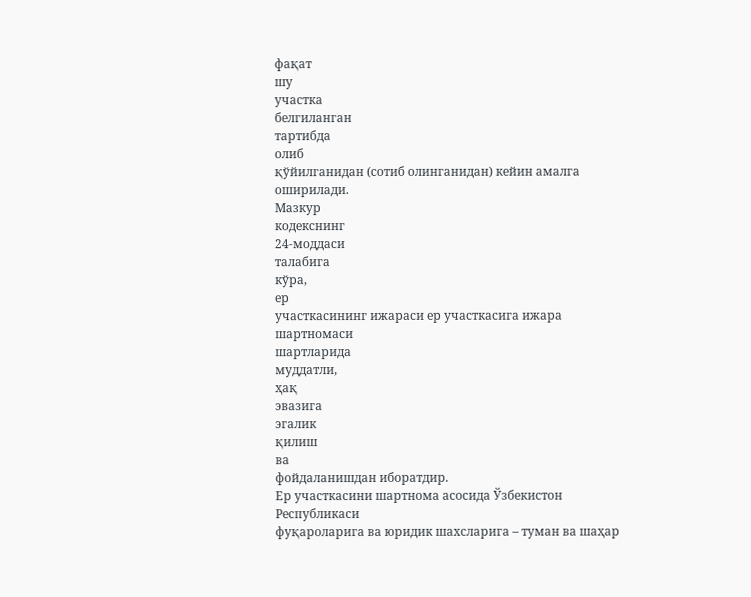фақат
шу
участка
белгиланган
тартибда
олиб
қўйилганидан (сотиб олинганидан) кейин амалга оширилади.
Мазкур
кодекснинг
24-моддаси
талабига
кўра,
ер
участкасининг ижараси ер участкасига ижара шартномаси
шартларида
муддатли,
ҳақ
эвазига
эгалик
қилиш
ва
фойдаланишдан иборатдир.
Ер участкасини шартнома асосида Ўзбекистон Республикаси
фуқароларига ва юридик шахсларига – туман ва шаҳар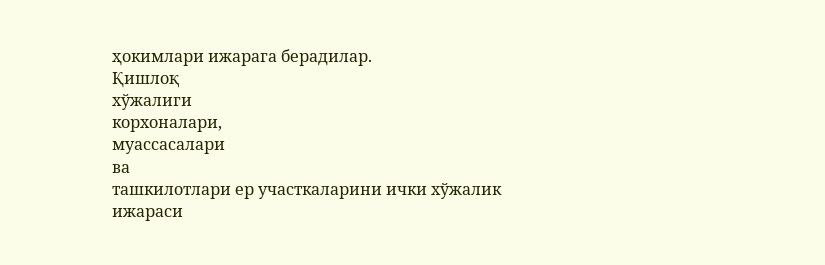ҳокимлари ижарага берадилар.
Қишлоқ
хўжалиги
корхоналари,
муассасалари
ва
ташкилотлари ер участкаларини ички хўжалик ижараси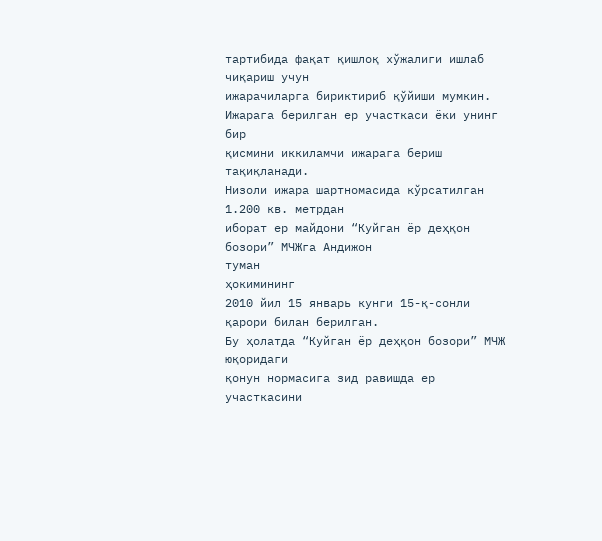тартибида фақат қишлоқ хўжалиги ишлаб чиқариш учун
ижарачиларга бириктириб қўйиши мумкин.
Ижарага берилган ер участкаси ёки унинг бир
қисмини иккиламчи ижарага бериш тақиқланади.
Низоли ижара шартномасида кўрсатилган 1.200 кв. метрдан
иборат ер майдони “Куйган ёр деҳқон бозори” МЧЖга Андижон
туман
ҳокимининг
2010 йил 15 январь кунги 15-қ-сонли қарори билан берилган.
Бу ҳолатда “Куйган ёр деҳқон бозори” МЧЖ юқоридаги
қонун нормасига зид равишда ер участкасини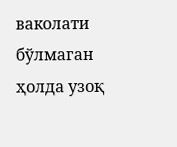ваколати бўлмаган
ҳолда узоқ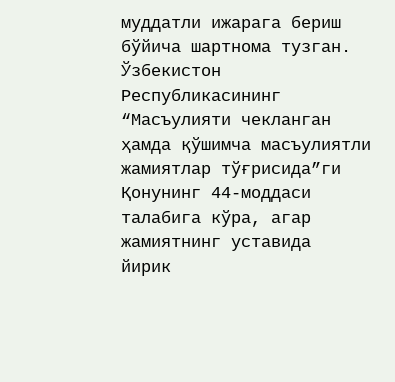муддатли ижарага бериш бўйича шартнома тузган.
Ўзбекистон Республикасининг “Масъулияти чекланган
ҳамда қўшимча масъулиятли жамиятлар тўғрисида”ги
Қонунинг 44-моддаси талабига кўра, агар жамиятнинг уставида
йирик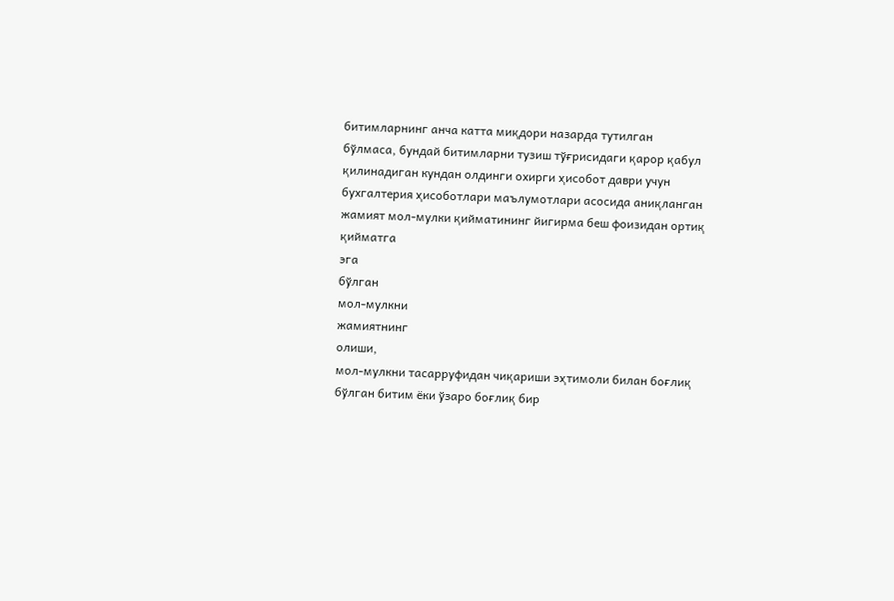битимларнинг анча катта миқдори назарда тутилган
бўлмаса, бундай битимларни тузиш тўғрисидаги қарор қабул
қилинадиган кундан олдинги охирги ҳисобот даври учун
бухгалтерия ҳисоботлари маълумотлари асосида аниқланган
жамият мол-мулки қийматининг йигирма беш фоизидан ортиқ
қийматга
эга
бўлган
мол-мулкни
жамиятнинг
олиши,
мол-мулкни тасарруфидан чиқариши эҳтимоли билан боғлиқ
бўлган битим ёки ўзаро боғлиқ бир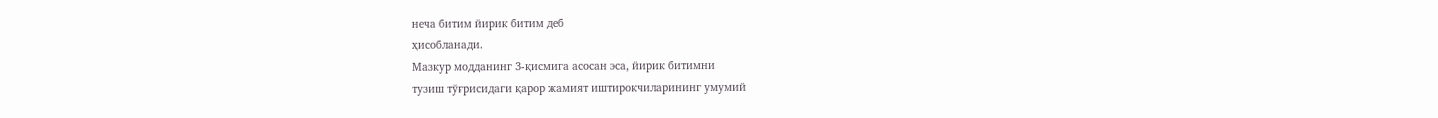неча битим йирик битим деб
ҳисобланади.
Мазкур модданинг 3-қисмига асосан эса, йирик битимни
тузиш тўғрисидаги қарор жамият иштирокчиларининг умумий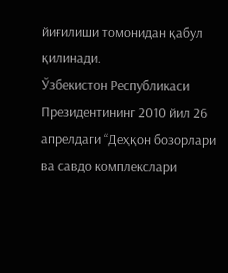йиғилиши томонидан қабул қилинади.
Ўзбекистон Республикаси Президентининг 2010 йил 26
апрелдаги “Деҳқон бозорлари ва савдо комплекслари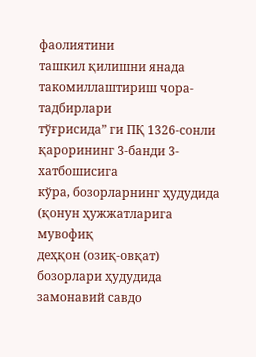фаолиятини
ташкил қилишни янада такомиллаштириш чора-тадбирлари
тўғрисида” ги ПҚ 1326-сонли қарорининг 3-банди 3-хатбошисига
кўра, бозорларнинг ҳудудида (қонун ҳужжатларига мувофиқ
деҳқон (озиқ-овқат) бозорлари ҳудудида замонавий савдо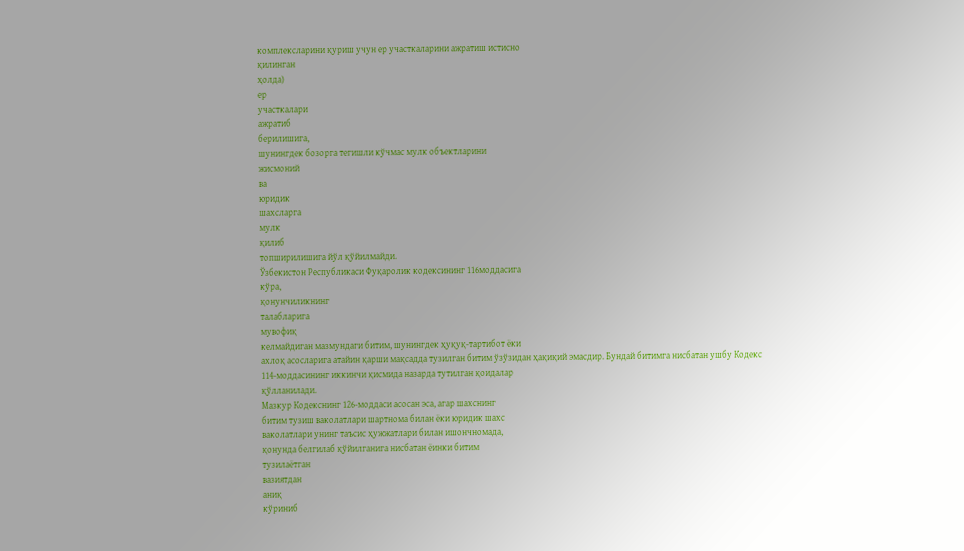комплексларини қуриш учун ер участкаларини ажратиш истисно
қилинган
ҳолда)
ер
участкалари
ажратиб
берилишига,
шунингдек бозорга тегишли кўчмас мулк объектларини
жисмоний
ва
юридик
шахсларга
мулк
қилиб
топширилишига йўл қўйилмайди.
Ўзбекистон Республикаси Фуқаролик кодексининг 116моддасига
кўра,
қонунчиликнинг
талабларига
мувофиқ
келмайдиган мазмундаги битим, шунингдек ҳуқуқ-тартибот ёки
ахлоқ асосларига атайин қарши мақсадда тузилган битим ўзўзидан ҳақиқий эмасдир. Бундай битимга нисбатан ушбу Кодекс
114-моддасининг иккинчи қисмида назарда тутилган қоидалар
қўлланилади.
Мазкур Кодекснинг 126-моддаси асосан эса, агар шахснинг
битим тузиш ваколатлари шартнома билан ёки юридик шахс
ваколатлари унинг таъсис ҳужжатлари билан ишончномада,
қонунда белгилаб қўйилганига нисбатан ёинки битим
тузилаётган
вазиятдан
аниқ
кўриниб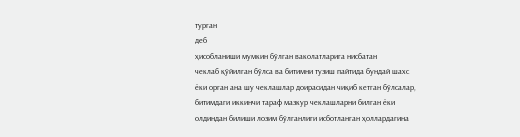турган
деб
ҳисобланиши мумкин бўлган ваколатларига нисбатан
чеклаб қўйилган бўлса ва битимни тузиш пайтида бундай шахс
ёки орган ана шу чеклашлар доирасидан чиқиб кетган бўлсалар,
битимдаги иккинчи тараф мазкур чеклашларни билган ёки
олдиндан билиши лозим бўлганлиги исботланган ҳоллардагина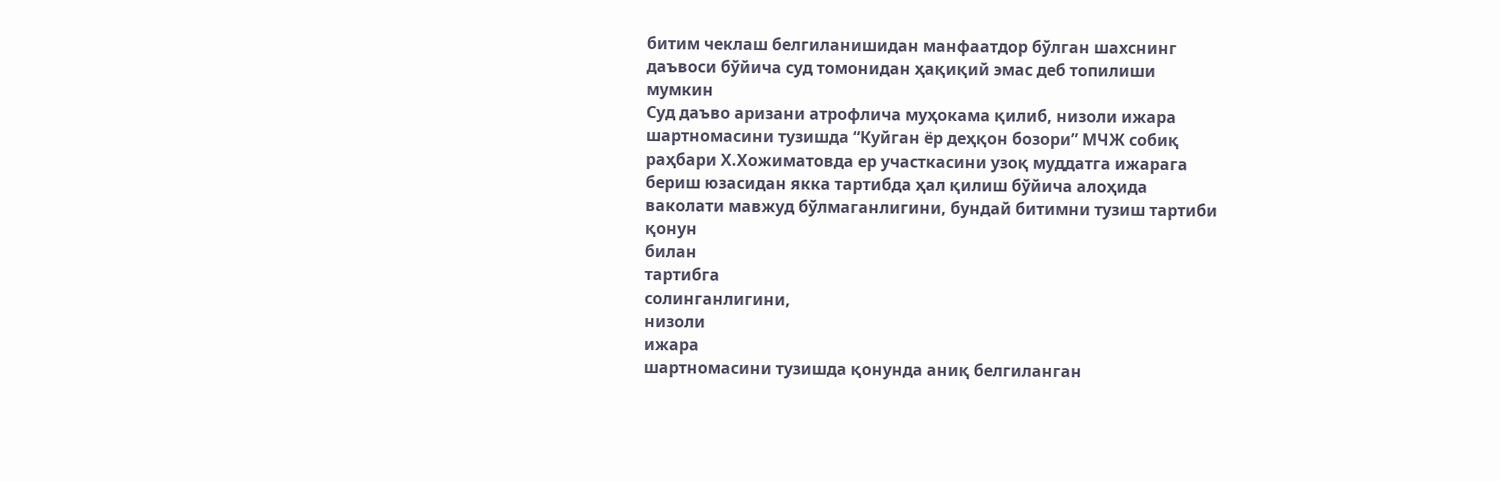битим чеклаш белгиланишидан манфаатдор бўлган шахснинг
даъвоси бўйича суд томонидан ҳақиқий эмас деб топилиши
мумкин
Суд даъво аризани атрофлича муҳокама қилиб, низоли ижара
шартномасини тузишда “Куйган ёр деҳқон бозори” МЧЖ собиқ
раҳбари Х.Хожиматовда ер участкасини узоқ муддатга ижарага
бериш юзасидан якка тартибда ҳал қилиш бўйича алоҳида
ваколати мавжуд бўлмаганлигини, бундай битимни тузиш тартиби
қонун
билан
тартибга
солинганлигини,
низоли
ижара
шартномасини тузишда қонунда аниқ белгиланган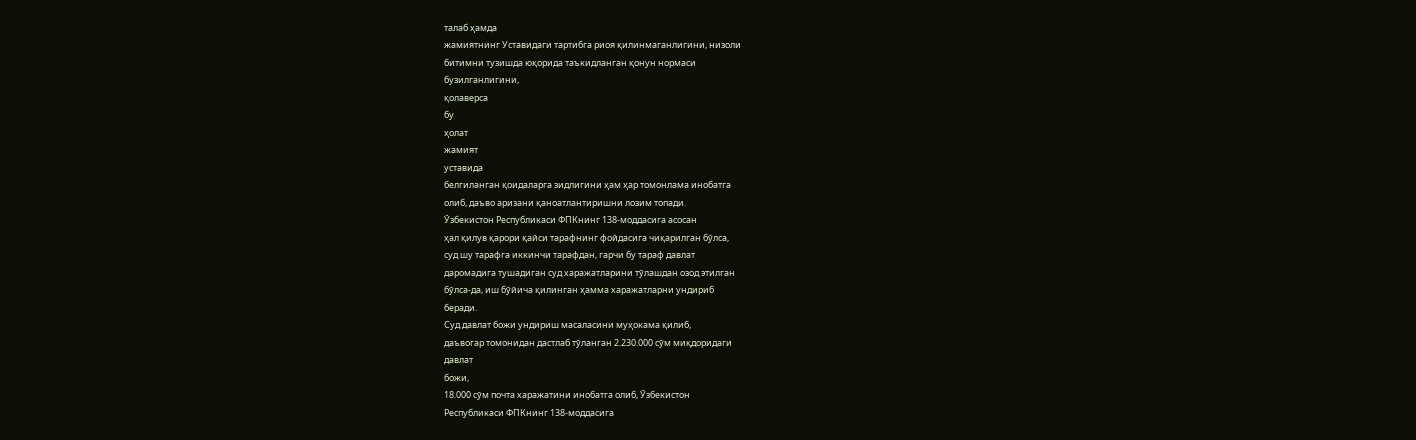талаб ҳамда
жамиятнинг Уставидаги тартибга риоя қилинмаганлигини, низоли
битимни тузишда юқорида таъкидланган қонун нормаси
бузилганлигини,
қолаверса
бу
ҳолат
жамият
уставида
белгиланган қоидаларга зидлигини ҳам ҳар томонлама инобатга
олиб, даъво аризани қаноатлантиришни лозим топади.
Ўзбекистон Республикаси ФПКнинг 138-моддасига асосан
ҳал қилув қарори қайси тарафнинг фойдасига чиқарилган бўлса,
суд шу тарафга иккинчи тарафдан, гарчи бу тараф давлат
даромадига тушадиган суд харажатларини тўлашдан озод этилган
бўлса-да, иш бўйича қилинган ҳамма харажатларни ундириб
беради.
Суд давлат божи ундириш масаласини муҳокама қилиб,
даъвогар томонидан дастлаб тўланган 2.230.000 сўм миқдоридаги
давлат
божи,
18.000 сўм почта харажатини инобатга олиб, Ўзбекистон
Республикаси ФПКнинг 138-моддасига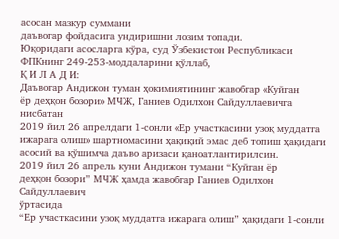асосан мазкур суммани
даъвогар фойдасига ундиришни лозим топади.
Юқоридаги асосларга кўра, суд Ўзбекистон Республикаси
ФПКнинг 249-253-моддаларини қўллаб,
Қ И Л А Д И:
Даъвогар Андижон туман ҳокимиятининг жавобгар «Куйган
ёр деҳқон бозори» МЧЖ, Ганиев Одилхон Сайдуллаевичга
нисбатан
2019 йил 26 апрелдаги 1-сонли «Ер участкасини узоқ муддатга
ижарага олиш» шартномасини ҳақиқий эмас деб топиш ҳақидаги
асосий ва қўшимча даъво аризаси қаноатлантирилсин.
2019 йил 26 апрель куни Андижон тумани “Куйган ёр
деҳқон бозори” МЧЖ ҳамда жавобгар Ганиев Одилхон
Сайдуллаевич
ўртасида
“Ер участкасини узоқ муддатга ижарага олиш” ҳақидаги 1-сонли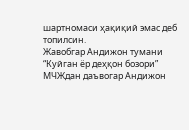шартномаси ҳақиқий эмас деб топилсин.
Жавобгар Андижон тумани “Куйган ёр деҳқон бозори”
МЧЖдан даъвогар Андижон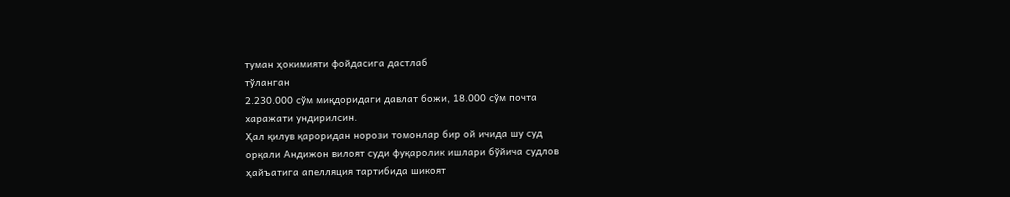туман ҳокимияти фойдасига дастлаб
тўланган
2.230.000 сўм миқдоридаги давлат божи, 18.000 сўм почта
харажати ундирилсин.
Ҳал қилув қароридан норози томонлар бир ой ичида шу суд
орқали Андижон вилоят суди фуқаролик ишлари бўйича судлов
ҳайъатига апелляция тартибида шикоят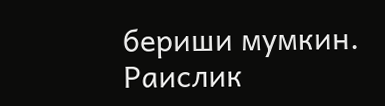бериши мумкин.
Раислик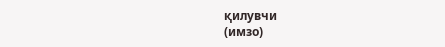қилувчи
(имзо)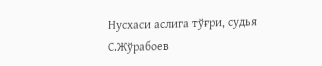Нусхаси аслига тўғри, судья
С.Жўрабоев